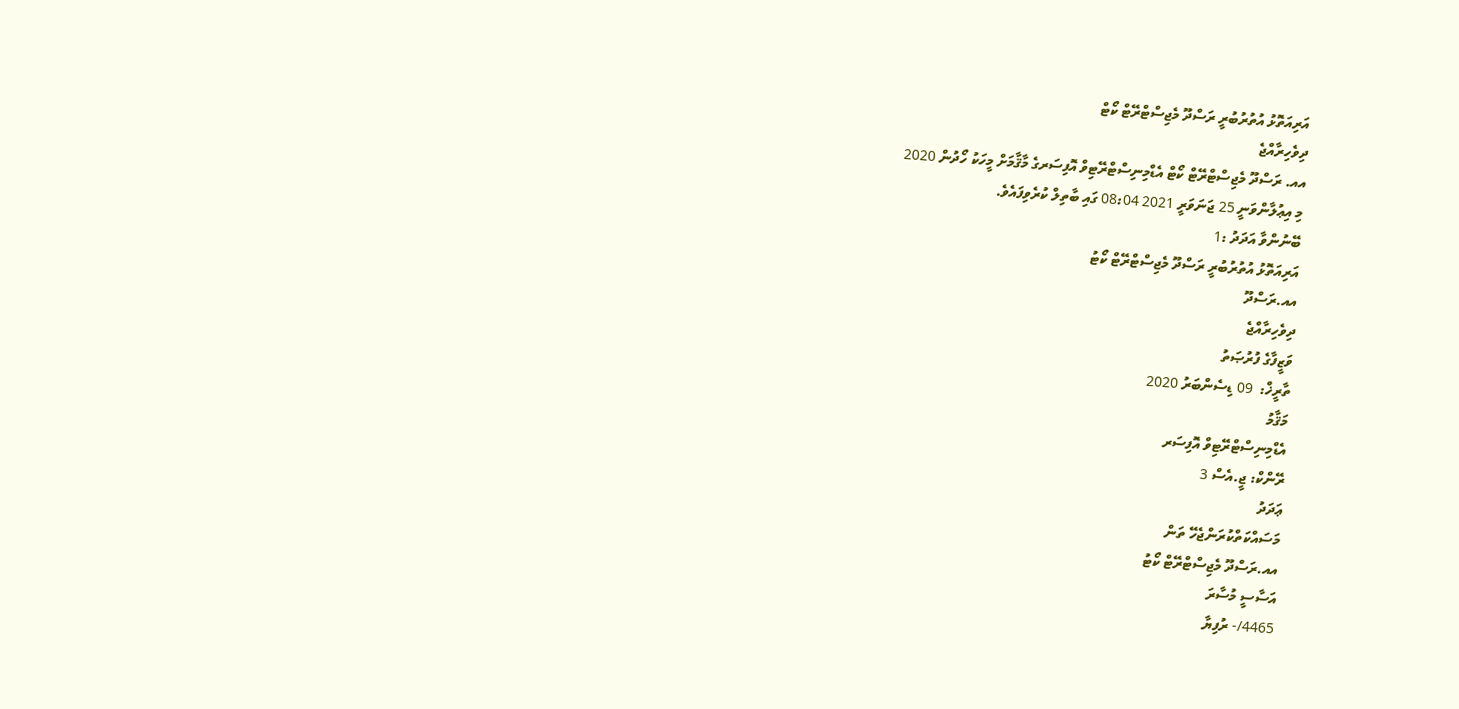އަރިއަތޮޅު އުތުރުބުރީ ރަސްދޫ މެޖިސްޓްރޭޓް ކޯޓް
ދިވެހިރާއްޖެ
އއ. ރަސްދޫ މެޖިސްޓްރޭޓް ކޯޓް އެޑްމިނިސްޓްރޭޓިވް އޮފިސަރގެ މާޤާމަށް މީހަކު ހޯދުން 2020
މި އިޢުލާންވަނީ 25 ޖަނަވަރީ 2021 08:04 ގައި ބާތިލް ކުރެވިފައެވެ.
ބޭނުންވާ އަދަދު :1
އަރިއަތޮޅު އުތުރުބުރީ ރަސްދޫ މެޖިސްޓްރޭޓް ކޯޓު
އއ.ރަސްދޫ
ދިވެހިރާއްޖެ
ވަޒީފާގެ ފުރުޞަތު
ތާރީޚް:  09 ޑިސެންބަރު 2020
މަޤާމު
އެޑްމިނިސްޓްރޭޓިވް އޮފިސަރ
ރޭންކް: ޖީ.އެސް 3
ޢަދަދު
މަސައްކަތްކުރަންޖެހޭ ތަން
އއ.ރަސްދޫ މެޖިސްޓްރޭޓް ކޯޓު
އަސާސީ މުސާރަ
4465/- ރުފިޔާ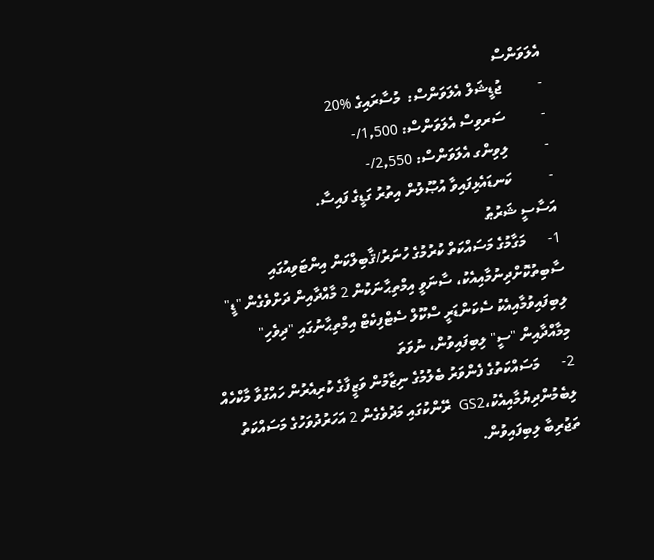އެލަވަންސް
-          ޖުޑީޝަލް އެލަވަންސް:  މުސާރައިގެ %20
-          ސަރވިސް އެލަވަންސް: 1,500/-
-          ލިވިންގ އެލަވަންސް: 2,550/-
-          ކަނޑައެޅިފައިވާ އުޞޫލުން އިތުރު ގަޑީގެ ފައިސާ.
އަސާސީ ޝަރުޠު
1-      މަގާމުގެ މަސައްކަތް ކުރުމުގެ ހުނަރު/ޤާބިލްކަން އިންޓަވިއުގައި ސާބިތުކޮށްދިނުމާއިއެކު، ސާނަވީ އިމްތިޙާނަކުން 2 މާއްދާއިން ދަށްވެގެން "ޑީ" ލިބިފައިވުމާއިއެކު ސެކަންޑަރީ ސްކޫލް ސެޓްފިކެޓް އިމްތިޙާނުގައި "ދިވެހި" މިމާއްދާއިން "ސީ" ލިބިފައިވުން، ނުވަތަ
2-      މަސައްކަތުގެ ފެންވަރު ބެލުމުގެ ނިޒާމުން ވަޒީފާގެ ކުރިއެރުން ހައްގުވާ މާކްހެއް ލިބެމުންދިޔުމާއިއެކު،GS2  ރޭންކުގައި މަދުވެގެން 2 އަހަރުދުވަހުގެ މަސައްކަތު ތަޖުރިބާ ލިބިފައިވުން.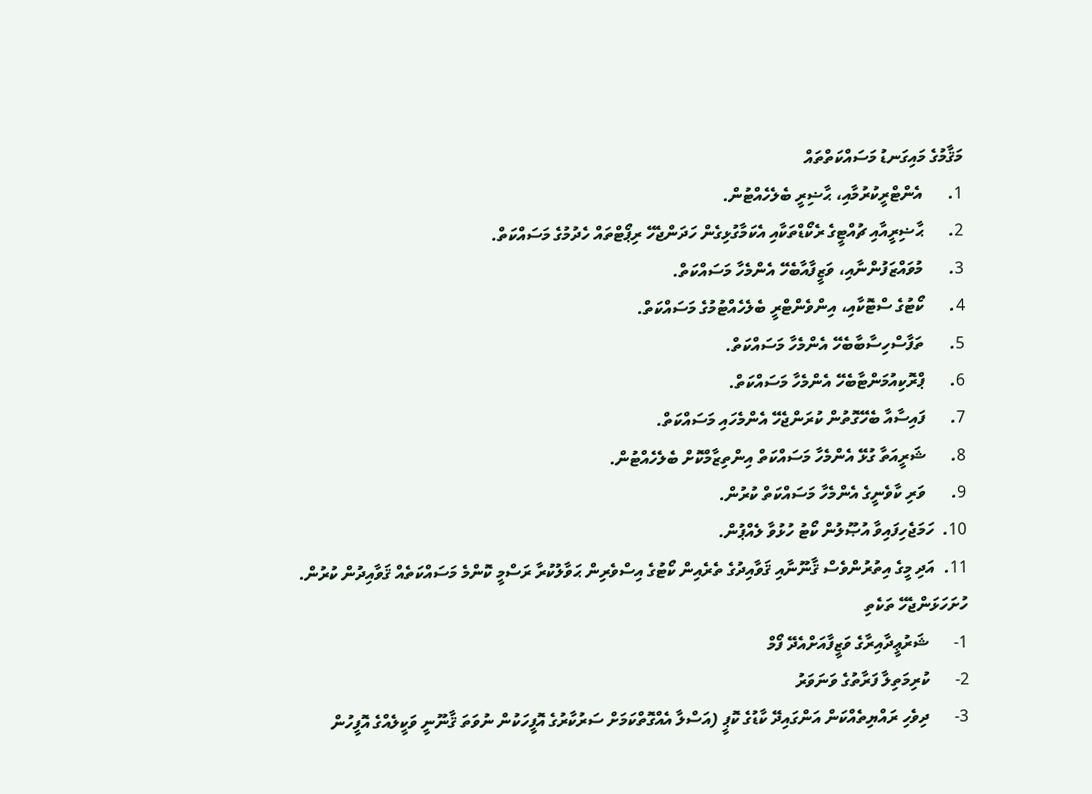މަޤާމުގެ މައިގަނޑު މަސައްކަތްތައް
1.      އެންޓްރީކުރުމާއި، ޙާޟިރީ ބެލެހެއްޓުން.
2.      ޙާޟިރީއާއި ޗުއްޓީގެ ރެކޯޑްތަކާއި އެކަމާގުޅިގެން ހަދަންޖެހޭ ރިޕޯޓްތައް ހެދުމުގެ މަސައްކަތް.
3.      މުވައްޒަފުންނާއި، ވަޒީފާއާބެހޭ އެންމެހާ މަސައްކަތް.
4.      ކޯޓުގެ ސްޓޮކާއި، އިންވެންޓްރީ ބެލެހެއްޓުމުގެ މަސައްކަތް.
5.      ތަފާސްހިސާބާބެހޭ އެންމެހާ މަސައްކަތް.
6.      ޕްރޮކިއުމަންޓާބެހޭ އެންމެހާ މަސައްކަތް.
7.      ފައިސާއާ ބެހޭގޮތުން ކުރަންޖެހޭ އެންމެހައި މަސައްކަތް.
8.      ޝަރީއަތާ ގުޅޭ އެންމެހާ މަސައްކަތް އިންތިޒާމްކޮށް ބެލެހެއްޓުން.
9.      ވަރި ކާވެނީގެ އެންމެހާ މަސައްކަތް ކުރުން.
10.  ހަމަޖެހިފައިވާ އުޞޫލުން ކޯޓު ހުޅުވާ ލެއްޕުން.
11.  އަދި މީގެ އިތުރުންވެސް ޤާނޫނާއި ޤަވާއިދުގެ ތެރެއިން ކޯޓުގެ އިސްވެރިން ޙަވާލުކުރާ ރަސްމީ ކޮންމެ މަސައްކަތެއް ޤަވާއިދުން ކުރުން.
ހުށަހަޅަންޖެހޭ ތަކެތި
1-      ޝަރުޢީދާއިރާގެ ވަޒީފާއަށްއެދޭ ފޯމް
2-      ކުރިމަތިލާ ފަރާތުގެ ވަނަވަރު
3-      ދިވެހި ރައްޔިތެއްކަން އަންގައިދޭ ކާޑުގެ ކޮޕީ (އަސްލާ އެއްގޮތްކަމަށް ސަރުކާރުގެ އޮފީހަކުން ނުވަތަ ޤާނޫނީ ވަކީލެއްގެ އޮފީހުން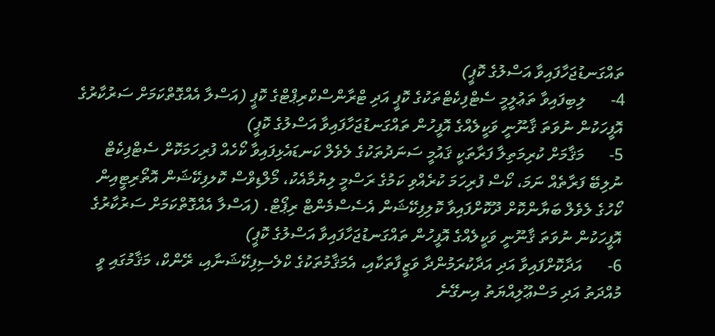ތައްގަނޑުޖަހާފައިވާ އަސްލުގެ ކޮޕީ)
4-      ލިބިފައިވާ ތަޢުލީމީ ސެޓްފިކެޓްތަކުގެ ކޮޕީ އަދި ޓްރާންސްކްރިޕްޓްގެ ކޮޕީ (އަސްލާ އެއްގޮތްކަމަށް ސަރުކާރުގެ އޮފީހަކުން ނުވަތަ ޤާނޫނީ ވަކީލެއްގެ އޮފީހުން ތައްގަނޑުޖަހާފައިވާ އަސްލުގެ ކޮޕީ)
5-      މަޤާމަށް ކުރިމަތިލާ ފަރާތަކީ ޤައުމީ ސަނަދުތަކުގެ ލެވެލް ކަނޑައެޅިފައިވާ ކޯހެއް ފުރިހަމަކޮށް ސެޓްފިކެޓް ނުލިބޭ ފަރާތެއް ނަމަ، ކޯސް ފުރިހަމަ ކުރެއްވި ކަމުގެ ރަސްމީ ލިޔުމާއެކު، މޯލްޑިވްސް ކޮލފިކޭޝަން އޮތޯރިޓީއިން ކޯހުގެ ލެވެލް ބަޔާންކޮށް ދޫކޮށްފައިވާ ކޮލިފިކޭޝަން އެސެސްމެންޓް ރިޕޯޓް. (އަސްލާ އެއްގޮތްކަމަށް ސަރުކާރުގެ އޮފީހަކުން ނުވަތަ ޤާނޫނީ ވަކީލެއްގެ އޮފީހުން ތައްގަނޑުޖަހާފައިވާ އަސްލުގެ ކޮޕީ)
6-      އަދާކޮށްފައިވާ އަދި އަދާކުރަމުންދާ ވަޒީފާތަކާއި، އެމަޤާމުތަކުގެ ކްލެސިފިކޭޝަނާއި، ރޭންކް، މަޤާމުގައި ވީ މުއްދަތު އަދި މަސްޢޫލިއްޔަތު އިނގޭނެ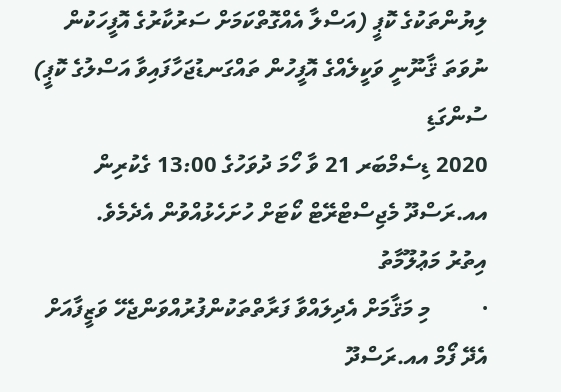ލިޔުންތަކުގެ ކޮޕީ (އަސްލާ އެއްގޮތްކަމަށް ސަރުކާރުގެ އޮފީހަކުން ނުވަތަ ޤާނޫނީ ވަކީލެއްގެ އޮފީހުން ތައްގަނޑުޖަހާފައިވާ އަސްލުގެ ކޮޕީ)
ސުންގަޑި
2020 ޑިސެމްބަރ 21 ވާ ހޯމަ ދުވަހުގެ 13:00 ގެކުރިން އއ.ރަސްދޫ މެޖިސްޓްރޭޓް ކޯޓަށް ހުށަހެޅުއްވުން އެދެމެވެ.
އިތުރު މަޢުލޫމާތު
·         މި މަޤާމަށް އެދިލައްވާ ފަރާތްތަކުންފުރުއްވަންޖެހޭ ވަޒީފާއަށް އެދޭ ފޯމް އއ.ރަސްދޫ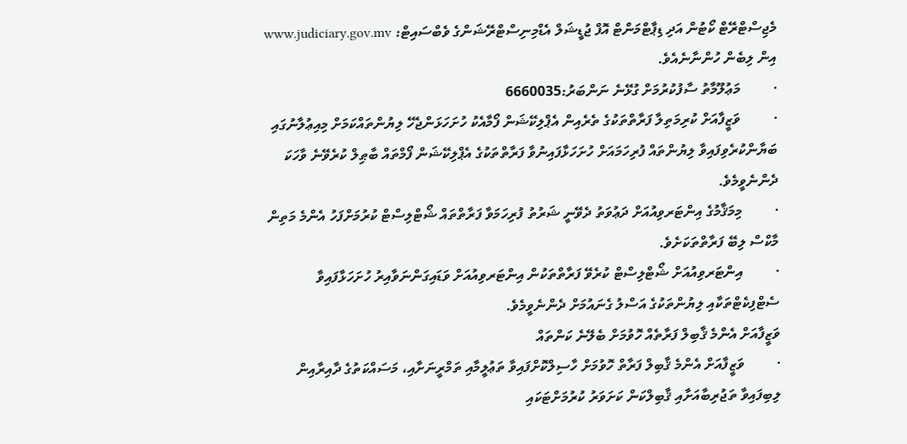މެޖިސްޓްރޭޓް ކޯޓުން އަދި ޑިޕާޓްމަންޓް އޮފް ޖުޑީޝަލް އެޑްމިނިސްޓްރޭޝަންގެ ވެބްސައިޓް: www.judiciary.gov.mv އިން ލިބެން ހުންނާނެއެވެ.
·         މަޢުލޫމާތު ސާފުކުރުމަށް ގުޅޭނެ ނަންބަރު:6660035
·         ވަޒީފާއަށް ކުރިމަތިލާ ފަރާތްތަކުގެ ތެރެއިން އެޕްލިކޭޝަން ފޯމާއެކު ހުށަހަޅަންޖެހޭ ލިޔުންތައްކަމަށް މިއިޢުލާނުގައި ބަޔާންކުރެވިފައިވާ ލިޔުންތައް ފުރިހަމައަށް ހުށަހަޅާފައިނުވާ ފަރާތްތަކުގެ އެޕްލިކޭޝަން ފޯމްތައް ބާޠިލް ކުރެވޭނެ ވާހަކަ ދެންނެވީމެވެ.
·         މިމަޤާމުގެ އިންޓަރވިއުއަށް ދަޢުވަތު ދެވޭނީ ޝަރުތު ފުރިހަމަވާ ފަރާތްތައް ޝޯޓްލިސްޓް ކުރުމަށްފަހު އެންމެ މަތިން މާކްސް ލިބޭ ފަރާތްތަކަށެވެ.
·         އިންޓަރވިއުއަށް ޝޯޓްލިސްޓް ކުރެވޭ ފަރާތްތަކުން އިންޓަރވިއުއަށް ވަޑައިގަންނަވާއިރު ހުށަހަޅާފައިވާ ސެޓްފިކެޓްތަކާއި ލިޔުންތަކުގެ އަސްލު ގެނައުމަށް ދެންނެވީމެވެ.
ވަޒީފާއަށް އެންމެ ޤާބިލް ފަރާތެއް ހޮވުމަށް ބެލޭނެ ކަންތައް
·         ވަޒީފާއަށް އެންމެ ޤާބިލް ފަރާތް ހޮވުމަށް ހާސިލްކޮށްފައިވާ ތަޢުލީމާއި ތަމްރީނަށާއި، މަސައްކަތުގެ ދާއިރާއިން ލިބިފައިވާ ތަޖުރިބާއަށާއި ޤާބިލްކަން ކަށަވަރު ކުރުމަށްޓަކައި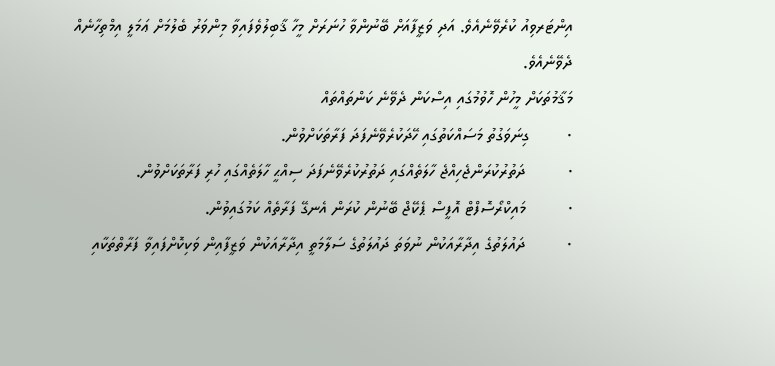އިންޓަރވިއު ކުރެވޭނެއެވެ. އަދި ވަޒީފާއަށް ބޭނުންވާ ހުނަރަށް މީހާ ޤާބިލުވެފައިވާ މިންވަރު ބެލުމަށް ޢަމަލީ އިމްތިހާނެއް ދެވޭނެއެވެ.
މަޤާމުތަކަށް މީހުން ހޮވުމުގައި އިސްކަން ދެވޭނެ ކަންތައްތައް
·        ގިނަވަގުތު މަސައްކަތުގައި ހޭދަކުރެވޭނެފަދަ ފަރާތަކަށްވުން.
·         ދަތުރުކުރަންޖެހިއްޖެ ހާލަތެއްގައި ދަތުރުކުރެވޭނެފަދަ ސިއްޙީ ހާލަތެއްގައި ހުރި ފަރާތަކަށްވުން.
·         މައިކްރޯސޮފްޓް އޮފީސް ޕެކޭޖް ބޭނުން ކުރަން އެނގޭ ފަރާތެއް ކަމުގައިވުން.
·         ދައުލަތުގެ އިދާރާއަކުން ނުވަތަ ދައުލަތުގެ ސަލާމަތީ އިދާރާއަކުން ވަޒީފާއިން ވަކިކޮށްފައިވާ ފަރާތްތަކާއި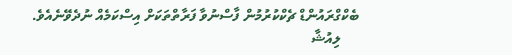ބެކްގްރައުންޑް ޗެކްކުރުމުން ފާސްނުވާ ފަރާތްތަކަށް އިސްކަމެއް ނުދެވޭނެއެވެ.
     ލިއުޝާ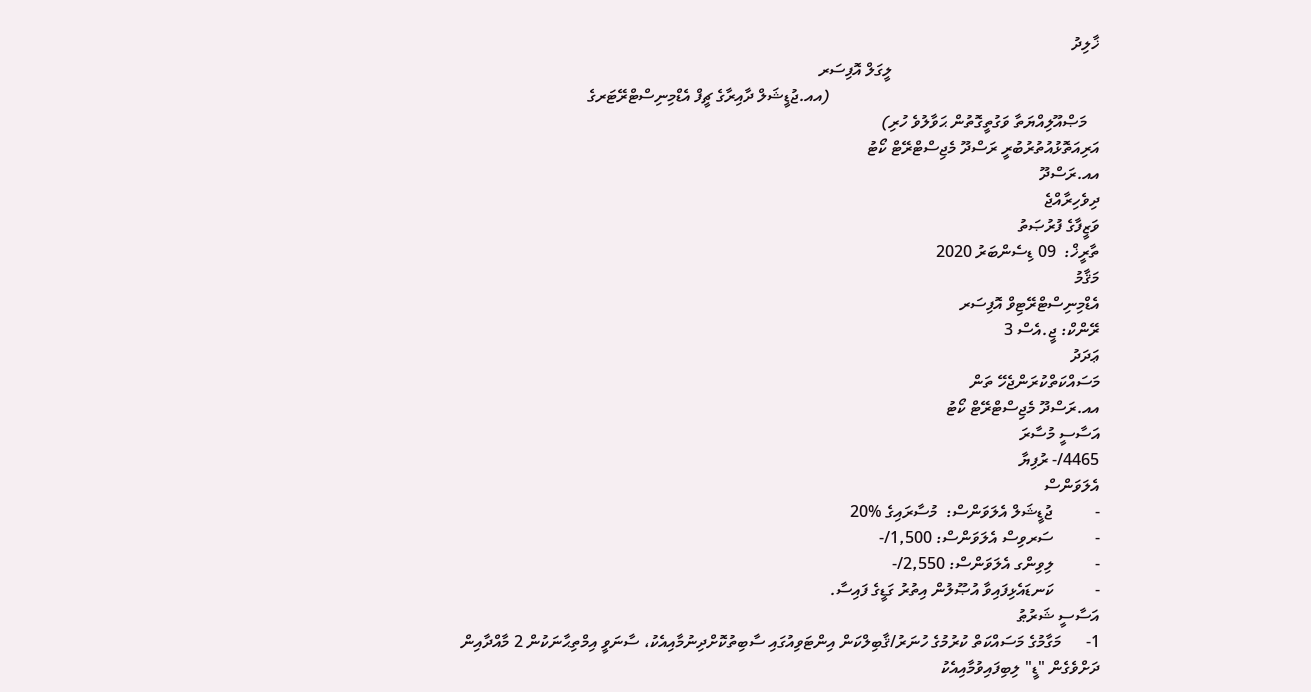ޚާލިދު
                                                  ލީގަލް އޮފިސަރ
                                                                 (އއ.ޖުޑީޝަލް ދާއިރާގެ ޗީފް އެޑްމިނިސްޓްރޭޓަރގެ
   މަޞްއޫލިއްޔަތާ ވަގުތީގޮތުން ޙަވާލުވެ ހުރި)
އަރިއަތޮޅުއުތުރުބުރީ ރަސްދޫ މެޖިސްޓްރޭޓް ކޯޓު
އއ.ރަސްދޫ
ދިވެހިރާއްޖެ
ވަޒީފާގެ ފުރުޞަތު
ތާރީޚް:  09 ޑިސެންބަރު 2020
މަޤާމު
އެޑްމިނިސްޓްރޭޓިވް އޮފިސަރ
ރޭންކް: ޖީ.އެސް 3
ޢަދަދު
މަސައްކަތްކުރަންޖެހޭ ތަން
އއ.ރަސްދޫ މެޖިސްޓްރޭޓް ކޯޓު
އަސާސީ މުސާރަ
4465/- ރުފިޔާ
އެލަވަންސް
-          ޖުޑީޝަލް އެލަވަންސް:  މުސާރައިގެ %20
-          ސަރވިސް އެލަވަންސް: 1,500/-
-          ލިވިންގ އެލަވަންސް: 2,550/-
-          ކަނޑައެޅިފައިވާ އުޞޫލުން އިތުރު ގަޑީގެ ފައިސާ.
އަސާސީ ޝަރުޠު
1-      މަގާމުގެ މަސައްކަތް ކުރުމުގެ ހުނަރު/ޤާބިލްކަން އިންޓަވިއުގައި ސާބިތުކޮށްދިނުމާއިއެކު، ސާނަވީ އިމްތިޙާނަކުން 2 މާއްދާއިން ދަށްވެގެން "ޑީ" ލިބިފައިވުމާއިއެކު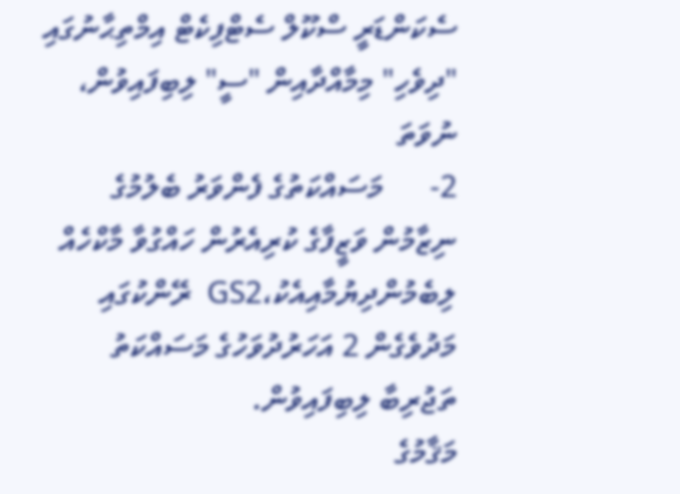ސެކަންޑަރީ ސްކޫލް ސެޓްފިކެޓް އިމްތިޙާނުގައި "ދިވެހި" މިމާއްދާއިން "ސީ" ލިބިފައިވުން، ނުވަތަ
2-      މަސައްކަތުގެ ފެންވަރު ބެލުމުގެ ނިޒާމުން ވަޒީފާގެ ކުރިއެރުން ހައްގުވާ މާކްހެއް ލިބެމުންދިޔުމާއިއެކު،GS2  ރޭންކުގައި މަދުވެގެން 2 އަހަރުދުވަހުގެ މަސައްކަތު ތަޖުރިބާ ލިބިފައިވުން.
މަޤާމުގެ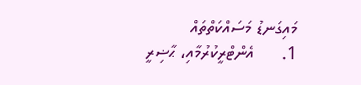މައިގަނޑު މަސައްކަތްތައް
1.      އެންޓްރީކުރުމާއި، ޙާޟިރީ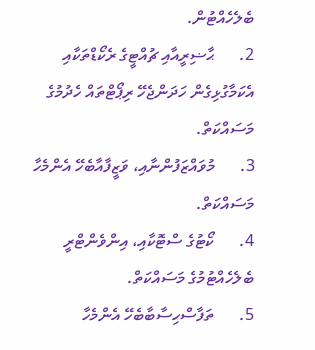ބެލެހެއްޓުން.
2.      ޙާޟިރީއާއި ޗުއްޓީގެ ރެކޯޑްތަކާއި އެކަމާގުޅިގެން ހަދަންޖެހޭ ރިޕޯޓްތައް ހެދުމުގެ މަސައްކަތް.
3.      މުވައްޒަފުންނާއި، ވަޒީފާއާބެހޭ އެންމެހާ މަސައްކަތް.
4.      ކޯޓުގެ ސްޓޮކާއި، އިންވެންޓްރީ ބެލެހެއްޓުމުގެ މަސައްކަތް.
5.      ތަފާސްހިސާބާބެހޭ އެންމެހާ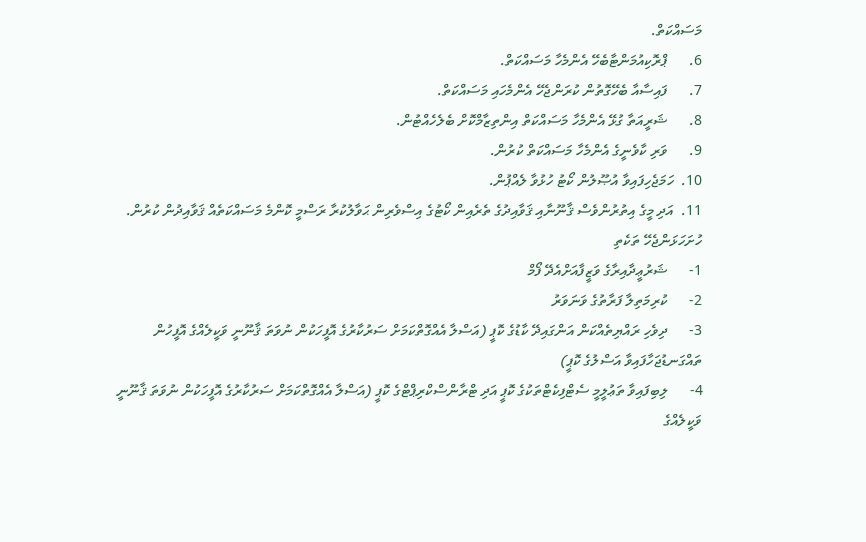މަސައްކަތް.
6.      ޕްރޮކިއުމަންޓާބެހޭ އެންމެހާ މަސައްކަތް.
7.      ފައިސާއާ ބެހޭގޮތުން ކުރަންޖެހޭ އެންމެހައި މަސައްކަތް.
8.      ޝަރީއަތާ ގުޅޭ އެންމެހާ މަސައްކަތް އިންތިޒާމްކޮށް ބެލެހެއްޓުން.
9.      ވަރި ކާވެނީގެ އެންމެހާ މަސައްކަތް ކުރުން.
10.  ހަމަޖެހިފައިވާ އުޞޫލުން ކޯޓު ހުޅުވާ ލެއްޕުން.
11.  އަދި މީގެ އިތުރުންވެސް ޤާނޫނާއި ޤަވާއިދުގެ ތެރެއިން ކޯޓުގެ އިސްވެރިން ޙަވާލުކުރާ ރަސްމީ ކޮންމެ މަސައްކަތެއް ޤަވާއިދުން ކުރުން.
ހުށަހަޅަންޖެހޭ ތަކެތި
1-      ޝަރުޢީދާއިރާގެ ވަޒީފާއަށްއެދޭ ފޯމް
2-      ކުރިމަތިލާ ފަރާތުގެ ވަނަވަރު
3-      ދިވެހި ރައްޔިތެއްކަން އަންގައިދޭ ކާޑުގެ ކޮޕީ (އަސްލާ އެއްގޮތްކަމަށް ސަރުކާރުގެ އޮފީހަކުން ނުވަތަ ޤާނޫނީ ވަކީލެއްގެ އޮފީހުން ތައްގަނޑުޖަހާފައިވާ އަސްލުގެ ކޮޕީ)
4-      ލިބިފައިވާ ތަޢުލީމީ ސެޓްފިކެޓްތަކުގެ ކޮޕީ އަދި ޓްރާންސްކްރިޕްޓްގެ ކޮޕީ (އަސްލާ އެއްގޮތްކަމަށް ސަރުކާރުގެ އޮފީހަކުން ނުވަތަ ޤާނޫނީ ވަކީލެއްގެ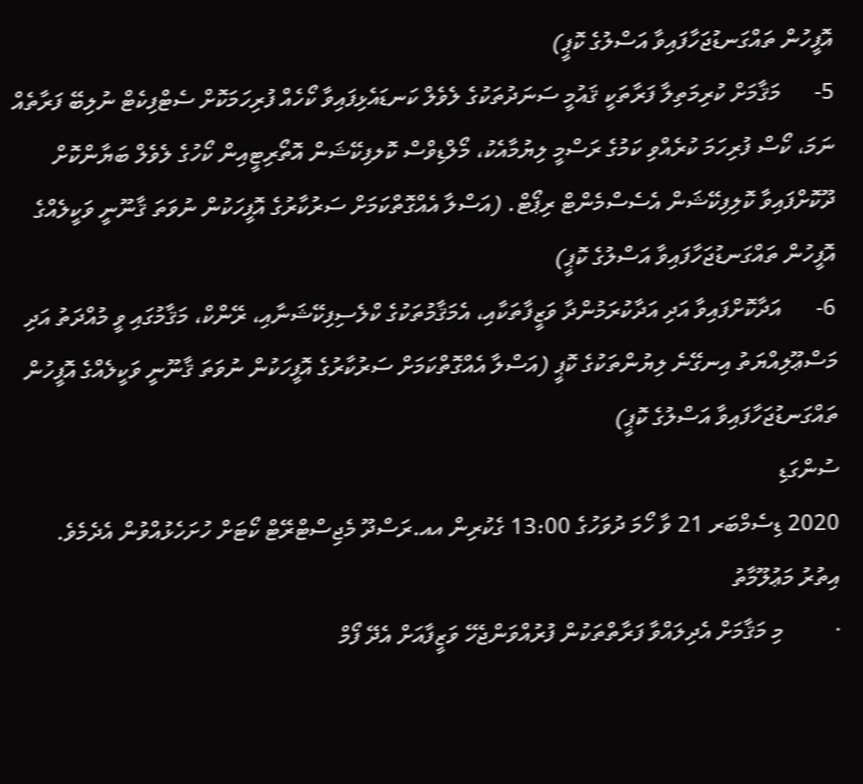އޮފީހުން ތައްގަނޑުޖަހާފައިވާ އަސްލުގެ ކޮޕީ)
5-      މަޤާމަށް ކުރިމަތިލާ ފަރާތަކީ ޤައުމީ ސަނަދުތަކުގެ ލެވެލް ކަނޑައެޅިފައިވާ ކޯހެއް ފުރިހަމަކޮށް ސެޓްފިކެޓް ނުލިބޭ ފަރާތެއް ނަމަ، ކޯސް ފުރިހަމަ ކުރެއްވި ކަމުގެ ރަސްމީ ލިޔުމާއެކު، މޯލްޑިވްސް ކޮލފިކޭޝަން އޮތޯރިޓީއިން ކޯހުގެ ލެވެލް ބަޔާންކޮށް ދޫކޮށްފައިވާ ކޮލިފިކޭޝަން އެސެސްމެންޓް ރިޕޯޓް. (އަސްލާ އެއްގޮތްކަމަށް ސަރުކާރުގެ އޮފީހަކުން ނުވަތަ ޤާނޫނީ ވަކީލެއްގެ އޮފީހުން ތައްގަނޑުޖަހާފައިވާ އަސްލުގެ ކޮޕީ)
6-      އަދާކޮށްފައިވާ އަދި އަދާކުރަމުންދާ ވަޒީފާތަކާއި، އެމަޤާމުތަކުގެ ކްލެސިފިކޭޝަނާއި، ރޭންކް، މަޤާމުގައި ވީ މުއްދަތު އަދި މަސްޢޫލިއްޔަތު އިނގޭނެ ލިޔުންތަކުގެ ކޮޕީ (އަސްލާ އެއްގޮތްކަމަށް ސަރުކާރުގެ އޮފީހަކުން ނުވަތަ ޤާނޫނީ ވަކީލެއްގެ އޮފީހުން ތައްގަނޑުޖަހާފައިވާ އަސްލުގެ ކޮޕީ)
ސުންގަޑި
2020 ޑިސެމްބަރ 21 ވާ ހޯމަ ދުވަހުގެ 13:00 ގެކުރިން އއ.ރަސްދޫ މެޖިސްޓްރޭޓް ކޯޓަށް ހުށަހެޅުއްވުން އެދެމެވެ.
އިތުރު މަޢުލޫމާތު
·         މި މަޤާމަށް އެދިލައްވާ ފަރާތްތަކުން ފުރުއްވަންޖެހޭ ވަޒީފާއަށް އެދޭ ފޯމް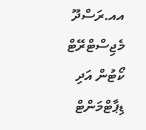އއ.ރަސްދޫ މެޖިސްޓްރޭޓް ކޯޓުން އަދި ޑިޕާޓްމަންޓް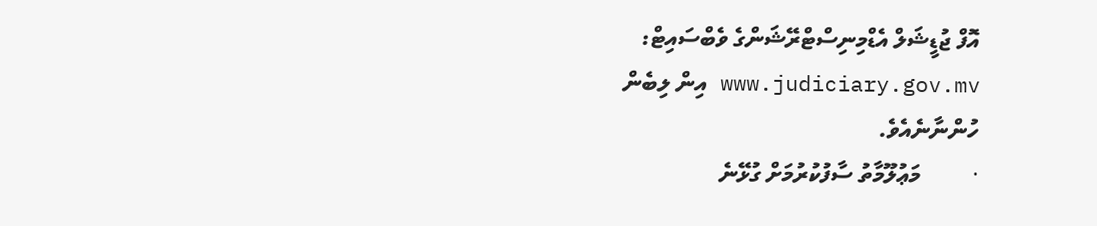އޮފް ޖުޑީޝަލް އެޑްމިނިސްޓްރޭޝަންގެ ވެބްސައިޓް: www.judiciary.gov.mv އިން ލިބެން ހުންނާނެއެވެ.
·         މަޢުލޫމާތު ސާފުކުރުމަށް ގުޅޭނެ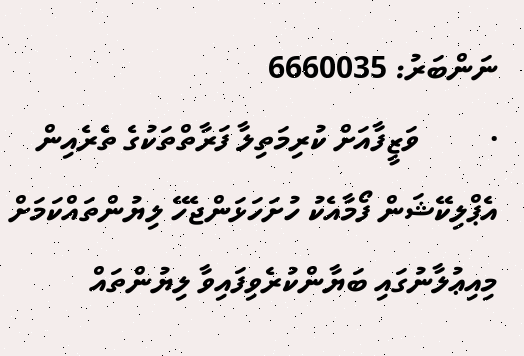ނަންބަރު: 6660035
·         ވަޒީފާއަށް ކުރިމަތިލާ ފަރާތްތަކުގެ ތެރެއިން އެޕްލިކޭޝަން ފޯމާއެކު ހުށަހަޅަންޖެހޭ ލިޔުންތައްކަމަށް މިއިޢުލާނުގައި ބަޔާންކުރެވިފައިވާ ލިޔުންތައް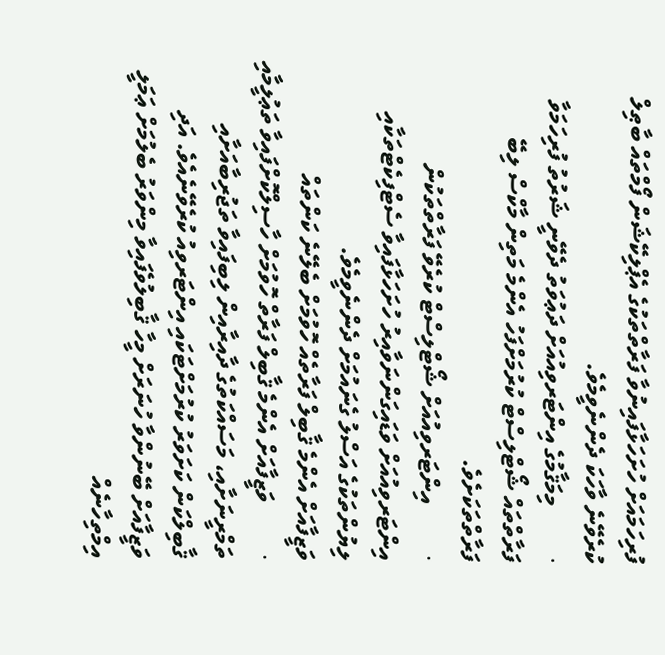ފުރިހަމައަށް ހުށަހަޅާފައިނުވާ ފަރާތްތަކުގެ އެޕްލިކޭޝަން ފޯމްތައް ބާޠިލް ކުރެވޭނެ ވާހަކަ ދެންނެވީމެވެ.
·         މިމަޤާމުގެ އިންޓަރވިއުއަށް ދަޢުވަތު ދެވޭނީ ޝަރުތު ފުރިހަމަވާ ފަރާތްތައް ޝޯޓްލިސްޓް ކުރުމަށްފަހު އެންމެ މަތިން މާކްސް ލިބޭ ފަރާތްތަކަށެވެ.
·         އިންޓަރވިއުއަށް ޝޯޓްލިސްޓް ކުރެވޭ ފަރާތްތަކުން އިންޓަރވިއުއަށް ވަޑައިގަންނަވާއިރު ހުށަހަޅާފައިވާ ސެޓްފިކެޓްތަކާއި ލިޔުންތަކުގެ އަސްލު ގެނައުމަށް ދެންނެވީމެވެ.
ވަޒީފާއަށް އެންމެ ޤާބިލް ފަރާތެއް ހޮވުމަށް ބެލޭނެ ކަންތައް
·         ވަޒީފާއަށް އެންމެ ޤާބިލް ފަރާތް ހޮވުމަށް ހާސިލްކޮށްފައިވާ ތަޢުލީމާއި ތަމްރީނަށާއި، މަސައްކަތުގެ ދާއިރާއިން ލިބިފައިވާ ތަޖުރިބާއަށާއި ޤާބިލްކަން ކަށަވަރު ކުރުމަށްޓަކައި އިންޓަރވިއު ކުރެވޭނެއެވެ. އަދި ވަޒީފާއަށް ބޭނުންވާ ހުނަރަށް މީހާ ޤާބިލުވެފައިވާ މިންވަރު ބެލުމަށް ޢަމަލީ އިމްތިހާނެއް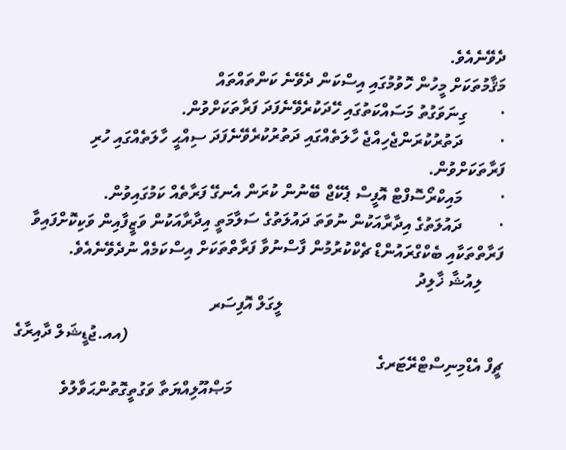ދެވޭނެއެވެ.
މަޤާމުތަކަށް މީހުން ހޮވުމުގައި އިސްކަން ދެވޭނެ ކަންތައްތައް
·        ގިނަވަގުތު މަސައްކަތުގައި ހޭދަކުރެވޭނެފަދަ ފަރާތަކަށްވުން.
·         ދަތުރުކުރަންޖެހިއްޖެ ހާލަތެއްގައި ދަތުރުކުރެވޭނެފަދަ ސިއްޙީ ހާލަތެއްގައި ހުރި ފަރާތަކަށްވުން.
·         މައިކްރޯސޮފްޓް އޮފީސް ޕެކޭޖް ބޭނުން ކުރަން އެނގޭ ފަރާތެއް ކަމުގައިވުން.
·         ދައުލަތުގެ އިދާރާއަކުން ނުވަތަ ދައުލަތުގެ ސަލާމަތީ އިދާރާއަކުން ވަޒީފާއިން ވަކިކޮށްފައިވާ ފަރާތްތަކާއި ބެކްގްރައުންޑް ޗެކްކުރުމުން ފާސްނުވާ ފަރާތްތަކަށް އިސްކަމެއް ނުދެވޭނެއެވެ.
     ލިއުޝާ ޚާލިދު
                                                     ލީގަލް އޮފިސަރ
                                                                                          (އއ.ޖުޑީޝަލް ދާއިރާގެ ޗީފް އެޑްމިނިސްޓްރޭޓަރގެ
                                                                 މަޞްއޫލިއްޔަތާ ވަގުތީގޮތުންޙަވާލުވެ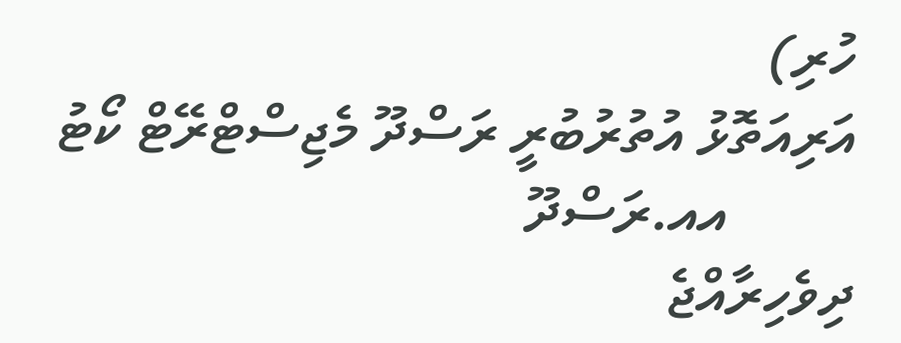ހުރި)
އަރިއަތޮޅު އުތުރުބުރީ ރަސްދޫ މެޖިސްޓްރޭޓް ކޯޓު
         އއ.ރަސްދޫ                           ދިވެހިރާއްޖެ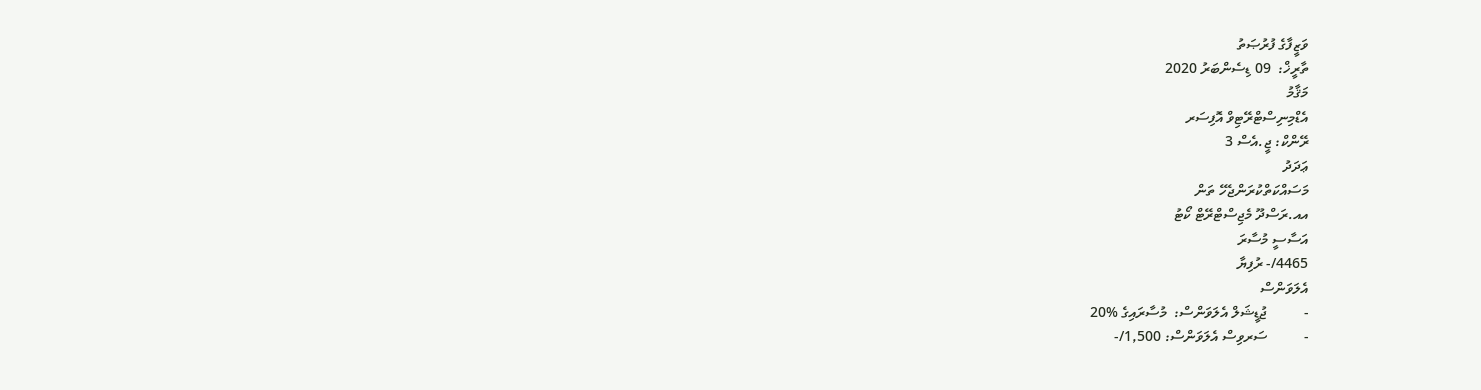ވަޒީފާގެ ފުރުޞަތު
ތާރީޚް:  09 ޑިސެންބަރު 2020
މަޤާމު
އެޑްމިނިސްޓްރޭޓިވް އޮފިސަރ
ރޭންކް: ޖީ.އެސް 3
ޢަދަދު
މަސައްކަތްކުރަންޖެހޭ ތަން
އއ.ރަސްދޫ މެޖިސްޓްރޭޓް ކޯޓު
އަސާސީ މުސާރަ
4465/- ރުފިޔާ
އެލަވަންސް
-          ޖުޑީޝަލް އެލަވަންސް:  މުސާރައިގެ %20
-          ސަރވިސް އެލަވަންސް: 1,500/-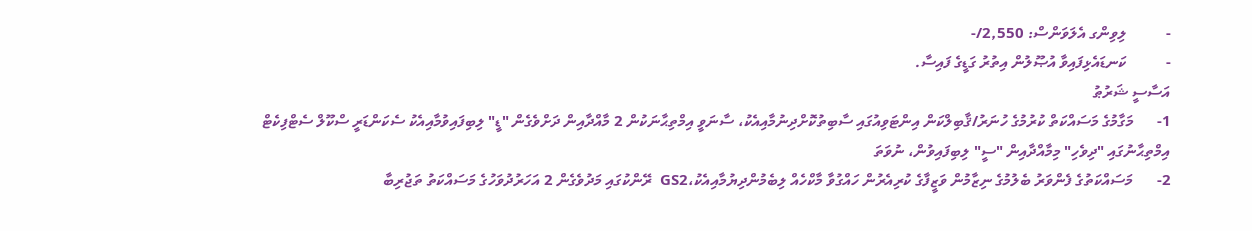-          ލިވިންގ އެލަވަންސް: 2,550/-
-          ކަނޑައެޅިފައިވާ އުޞޫލުން އިތުރު ގަޑީގެ ފައިސާ.
އަސާސީ ޝަރުޠު
1-      މަގާމުގެ މަސައްކަތް ކުރުމުގެ ހުނަރު/ޤާބިލްކަން އިންޓަވިއުގައި ސާބިތުކޮށްދިނުމާއިއެކު، ސާނަވީ އިމްތިޙާނަކުން 2 މާއްދާއިން ދަށްވެގެން "ޑީ" ލިބިފައިވުމާއިއެކު ސެކަންޑަރީ ސްކޫލް ސެޓްފިކެޓް އިމްތިޙާނުގައި "ދިވެހި" މިމާއްދާއިން "ސީ" ލިބިފައިވުން، ނުވަތަ
2-      މަސައްކަތުގެ ފެންވަރު ބެލުމުގެ ނިޒާމުން ވަޒީފާގެ ކުރިއެރުން ހައްގުވާ މާކްހެއް ލިބެމުންދިޔުމާއިއެކު،GS2  ރޭންކުގައި މަދުވެގެން 2 އަހަރުދުވަހުގެ މަސައްކަތު ތަޖުރިބާ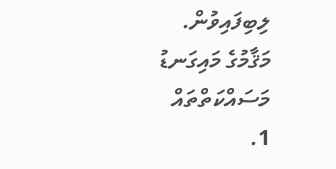ލިބިފައިވުން.
މަޤާމުގެ މައިގަނޑު މަސައްކަތްތައް
1.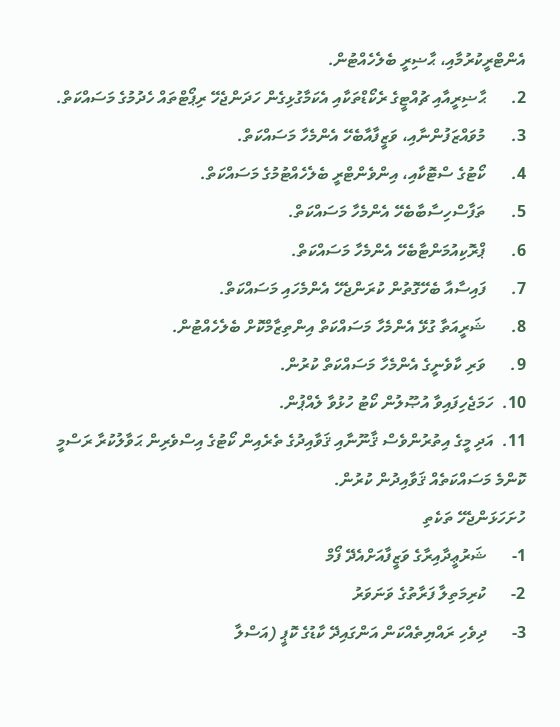އެންޓްރީކުރުމާއި، ޙާޟިރީ ބެލެހެއްޓުން.
2.      ޙާޟިރީއާއި ޗުއްޓީގެ ރެކޯޑްތަކާއި އެކަމާގުޅިގެން ހަދަންޖެހޭ ރިޕޯޓްތައް ހެދުމުގެ މަސައްކަތް.
3.      މުވައްޒަފުންނާއި، ވަޒީފާއާބެހޭ އެންމެހާ މަސައްކަތް.
4.      ކޯޓުގެ ސްޓޮކާއި، އިންވެންޓްރީ ބެލެހެއްޓުމުގެ މަސައްކަތް.
5.      ތަފާސްހިސާބާބެހޭ އެންމެހާ މަސައްކަތް.
6.      ޕްރޮކިއުމަންޓާބެހޭ އެންމެހާ މަސައްކަތް.
7.      ފައިސާއާ ބެހޭގޮތުން ކުރަންޖެހޭ އެންމެހައި މަސައްކަތް.
8.      ޝަރީއަތާ ގުޅޭ އެންމެހާ މަސައްކަތް އިންތިޒާމްކޮށް ބެލެހެއްޓުން.
9.      ވަރި ކާވެނީގެ އެންމެހާ މަސައްކަތް ކުރުން.
10.  ހަމަޖެހިފައިވާ އުޞޫލުން ކޯޓު ހުޅުވާ ލެއްޕުން.
11.  އަދި މީގެ އިތުރުންވެސް ޤާނޫނާއި ޤަވާއިދުގެ ތެރެއިން ކޯޓުގެ އިސްވެރިން ޙަވާލުކުރާ ރަސްމީ ކޮންމެ މަސައްކަތެއް ޤަވާއިދުން ކުރުން.
ހުށަހަޅަންޖެހޭ ތަކެތި
1-      ޝަރުޢީދާއިރާގެ ވަޒީފާއަށްއެދޭ ފޯމް
2-      ކުރިމަތިލާ ފަރާތުގެ ވަނަވަރު
3-      ދިވެހި ރައްޔިތެއްކަން އަންގައިދޭ ކާޑުގެ ކޮޕީ (އަސްލާ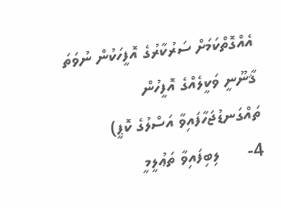އެއްގޮތްކަމަށް ސަރުކާރުގެ އޮފީހަކުން ނުވަތަ ޤާނޫނީ ވަކީލެއްގެ އޮފީހުން ތައްގަނޑުޖަހާފައިވާ އަސްލުގެ ކޮޕީ)
4-      ލިބިފައިވާ ތަޢުލީމީ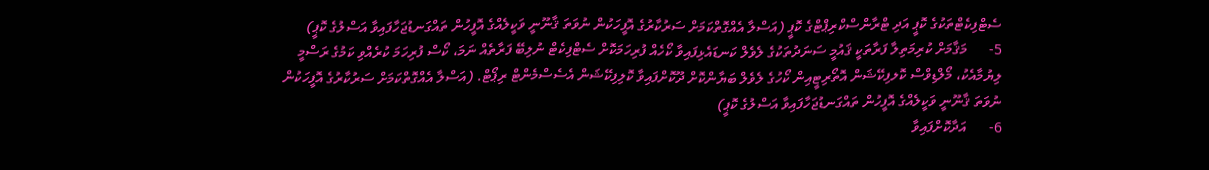ސެޓްފިކެޓްތަކުގެ ކޮޕީ އަދި ޓްރާންސްކްރިޕްޓްގެ ކޮޕީ (އަސްލާ އެއްގޮތްކަމަށް ސަރުކާރުގެ އޮފީހަކުން ނުވަތަ ޤާނޫނީ ވަކީލެއްގެ އޮފީހުން ތައްގަނޑުޖަހާފައިވާ އަސްލުގެ ކޮޕީ)
5-      މަޤާމަށް ކުރިމަތިލާ ފަރާތަކީ ޤައުމީ ސަނަދުތަކުގެ ލެވެލް ކަނޑައެޅިފައިވާ ކޯހެއް ފުރިހަމަކޮށް ސެޓްފިކެޓް ނުލިބޭ ފަރާތެއް ނަމަ، ކޯސް ފުރިހަމަ ކުރެއްވި ކަމުގެ ރަސްމީ ލިޔުމާއެކު، މޯލްޑިވްސް ކޮލފިކޭޝަން އޮތޯރިޓީއިން ކޯހުގެ ލެވެލް ބަޔާންކޮށް ދޫކޮށްފައިވާ ކޮލިފިކޭޝަން އެސެސްމެންޓް ރިޕޯޓް. (އަސްލާ އެއްގޮތްކަމަށް ސަރުކާރުގެ އޮފީހަކުން ނުވަތަ ޤާނޫނީ ވަކީލެއްގެ އޮފީހުން ތައްގަނޑުޖަހާފައިވާ އަސްލުގެ ކޮޕީ)
6-      އަދާކޮށްފައިވާ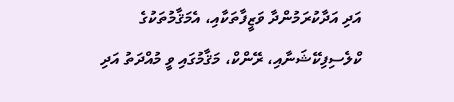އަދި އަދާކުރަމުންދާ ވަޒީފާތަކާއި، އެމަޤާމުތަކުގެ ކްލެސިފިކޭޝަނާއި، ރޭންކް، މަޤާމުގައި ވީ މުއްދަތު އަދި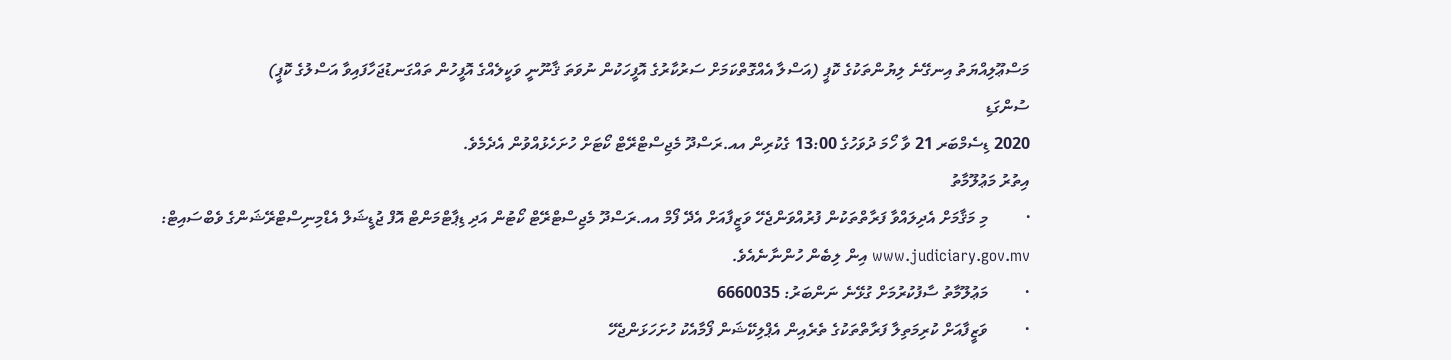މަސްޢޫލިއްޔަތު އިނގޭނެ ލިޔުންތަކުގެ ކޮޕީ (އަސްލާ އެއްގޮތްކަމަށް ސަރުކާރުގެ އޮފީހަކުން ނުވަތަ ޤާނޫނީ ވަކީލެއްގެ އޮފީހުން ތައްގަނޑުޖަހާފައިވާ އަސްލުގެ ކޮޕީ)
ސުންގަޑި
2020 ޑިސެމްބަރ 21 ވާ ހޯމަ ދުވަހުގެ 13:00 ގެކުރިން އއ.ރަސްދޫ މެޖިސްޓްރޭޓް ކޯޓަށް ހުށަހެޅުއްވުން އެދެމެވެ.
އިތުރު މަޢުލޫމާތު
·         މި މަޤާމަށް އެދިލައްވާ ފަރާތްތަކުން ފުރުއްވަންޖެހޭ ވަޒީފާއަށް އެދޭ ފޯމް އއ.ރަސްދޫ މެޖިސްޓްރޭޓް ކޯޓުން އަދި ޑިޕާޓްމަންޓް އޮފް ޖުޑީޝަލް އެޑްމިނިސްޓްރޭޝަންގެ ވެބްސައިޓް: www.judiciary.gov.mv އިން ލިބެން ހުންނާނެއެވެ.
·         މަޢުލޫމާތު ސާފުކުރުމަށް ގުޅޭނެ ނަންބަރު: 6660035
·         ވަޒީފާއަށް ކުރިމަތިލާ ފަރާތްތަކުގެ ތެރެއިން އެޕްލިކޭޝަން ފޯމާއެކު ހުށަހަޅަންޖެހޭ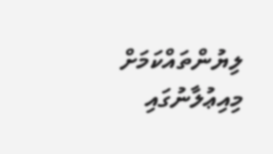ލިޔުންތައްކަމަށް މިއިޢުލާނުގައި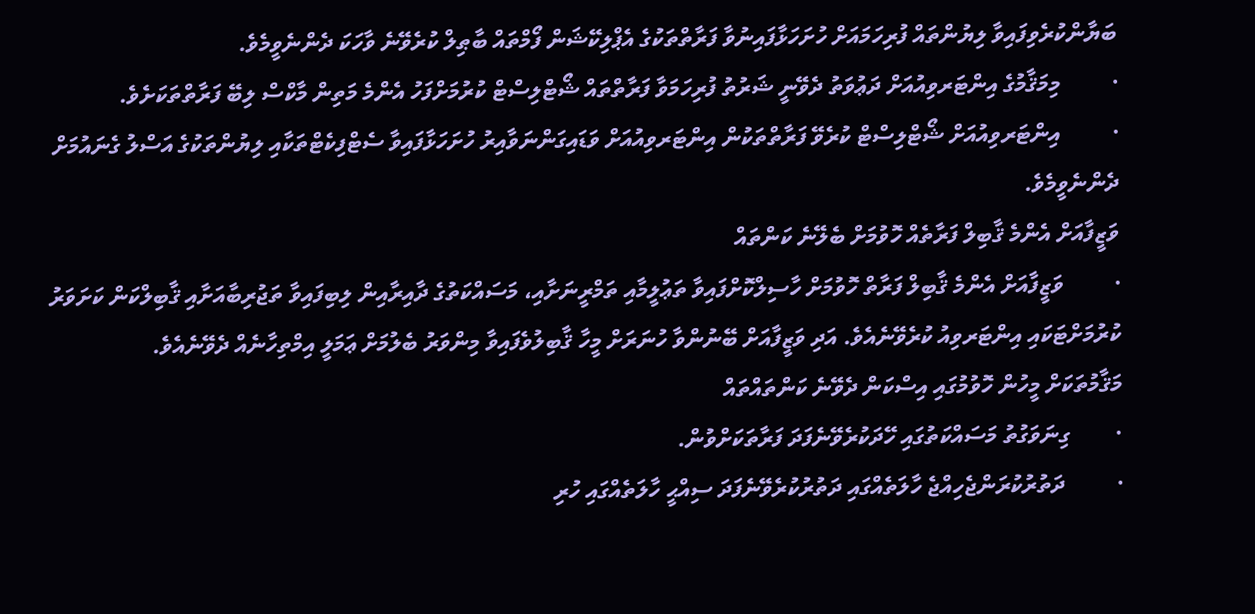ބަޔާންކުރެވިފައިވާ ލިޔުންތައް ފުރިހަމައަށް ހުށަހަޅާފައިނުވާ ފަރާތްތަކުގެ އެޕްލިކޭޝަން ފޯމްތައް ބާޠިލް ކުރެވޭނެ ވާހަކަ ދެންނެވީމެވެ.
·         މިމަޤާމުގެ އިންޓަރވިއުއަށް ދަޢުވަތު ދެވޭނީ ޝަރުތު ފުރިހަމަވާ ފަރާތްތައް ޝޯޓްލިސްޓް ކުރުމަށްފަހު އެންމެ މަތިން މާކްސް ލިބޭ ފަރާތްތަކަށެވެ.
·         އިންޓަރވިއުއަށް ޝޯޓްލިސްޓް ކުރެވޭ ފަރާތްތަކުން އިންޓަރވިއުއަށް ވަޑައިގަންނަވާއިރު ހުށަހަޅާފައިވާ ސެޓްފިކެޓްތަކާއި ލިޔުންތަކުގެ އަސްލު ގެނައުމަށް ދެންނެވީމެވެ.
ވަޒީފާއަށް އެންމެ ޤާބިލް ފަރާތެއް ހޮވުމަށް ބެލޭނެ ކަންތައް
·         ވަޒީފާއަށް އެންމެ ޤާބިލް ފަރާތް ހޮވުމަށް ހާސިލްކޮށްފައިވާ ތަޢުލީމާއި ތަމްރީނަށާއި، މަސައްކަތުގެ ދާއިރާއިން ލިބިފައިވާ ތަޖުރިބާއަށާއި ޤާބިލްކަން ކަށަވަރު ކުރުމަށްޓަކައި އިންޓަރވިއު ކުރެވޭނެއެވެ. އަދި ވަޒީފާއަށް ބޭނުންވާ ހުނަރަށް މީހާ ޤާބިލުވެފައިވާ މިންވަރު ބެލުމަށް ޢަމަލީ އިމްތިހާނެއް ދެވޭނެއެވެ.
މަޤާމުތަކަށް މީހުން ހޮވުމުގައި އިސްކަން ދެވޭނެ ކަންތައްތައް
·        ގިނަވަގުތު މަސައްކަތުގައި ހޭދަކުރެވޭނެފަދަ ފަރާތަކަށްވުން.
·         ދަތުރުކުރަންޖެހިއްޖެ ހާލަތެއްގައި ދަތުރުކުރެވޭނެފަދަ ސިއްޙީ ހާލަތެއްގައި ހުރި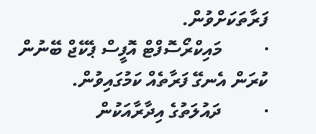ފަރާތަކަށްވުން.
·         މައިކްރޯސޮފްޓް އޮފީސް ޕެކޭޖް ބޭނުން ކުރަން އެނގޭ ފަރާތެއް ކަމުގައިވުން.
·         ދައުލަތުގެ އިދާރާއަކުން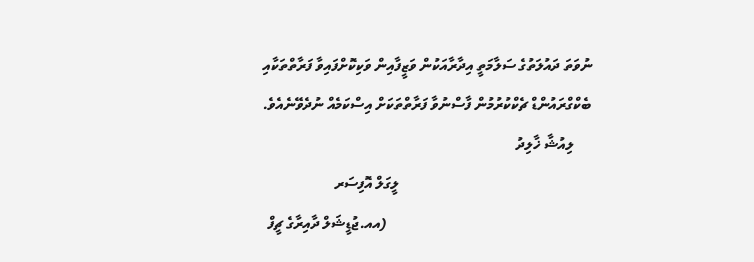ނުވަތަ ދައުލަތުގެ ސަލާމަތީ އިދާރާއަކުން ވަޒީފާއިން ވަކިކޮށްފައިވާ ފަރާތްތަކާއި ބެކްގްރައުންޑް ޗެކްކުރުމުން ފާސްނުވާ ފަރާތްތަކަށް އިސްކަމެއް ނުދެވޭނެއެވެ.
     ލިއުޝާ ޚާލިދު
                                                     ލީގަލް އޮފިސަރ
                                                        (އއ.ޖުޑީޝަލް ދާއިރާގެ ޗީފް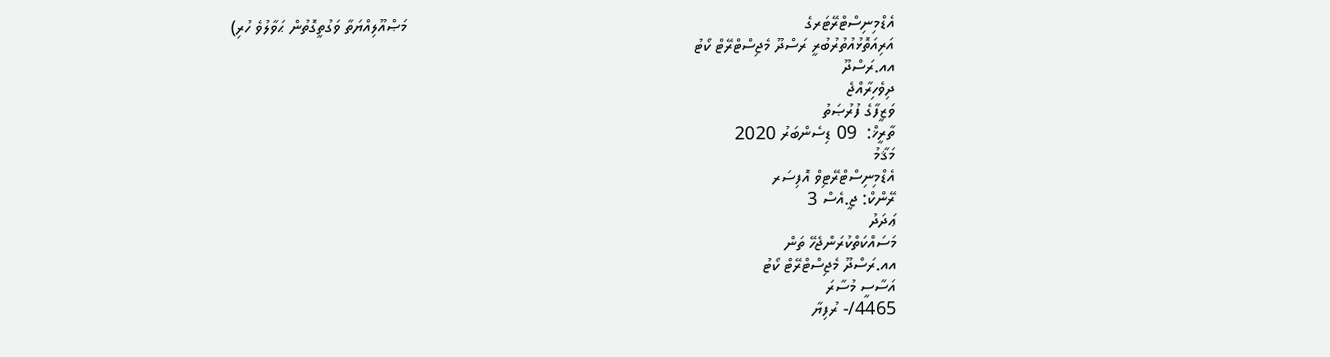އެޑްމިނިސްޓްރޭޓަރގެ                                                                                     މަޞްއޫލިއްޔަތާ ވަގުތީގޮތުން ޙަވާލުވެ ހުރި)
އަރިއަތޮޅުއުތުރުބުރީ ރަސްދޫ މެޖިސްޓްރޭޓް ކޯޓު
އއ.ރަސްދޫ
ދިވެހިރާއްޖެ
ވަޒީފާގެ ފުރުޞަތު
ތާރީޚް:  09 ޑިސެންބަރު 2020
މަޤާމު
އެޑްމިނިސްޓްރޭޓިވް އޮފިސަރ
ރޭންކް: ޖީ.އެސް 3
ޢަދަދު
މަސައްކަތްކުރަންޖެހޭ ތަން
އއ.ރަސްދޫ މެޖިސްޓްރޭޓް ކޯޓު
އަސާސީ މުސާރަ
4465/- ރުފިޔާ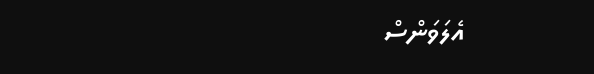އެލަވަންސް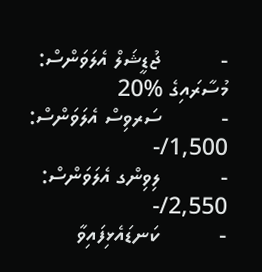-          ޖުޑީޝަލް އެލަވަންސް:  މުސާރައިގެ %20
-          ސަރވިސް އެލަވަންސް: 1,500/-
-          ލިވިންގ އެލަވަންސް: 2,550/-
-          ކަނޑައެޅިފައިވާ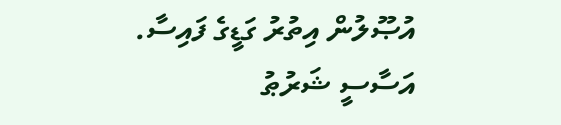އުޞޫލުން އިތުރު ގަޑީގެ ފައިސާ.
އަސާސީ ޝަރުޠު